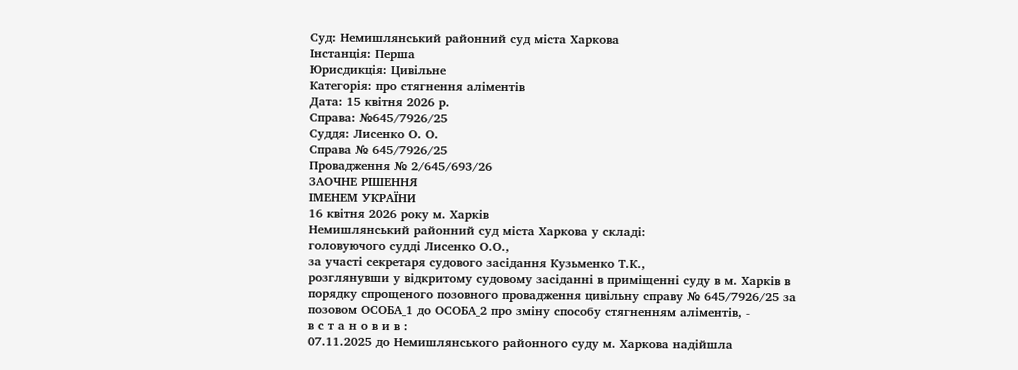Суд: Немишлянський районний суд міста Харкова
Інстанція: Перша
Юрисдикція: Цивільне
Категорія: про стягнення аліментів
Дата: 15 квітня 2026 р.
Справа: №645/7926/25
Суддя: Лисенко О. О.
Справа № 645/7926/25
Провадження № 2/645/693/26
ЗАОЧНЕ РІШЕННЯ
ІМЕНЕМ УКРАЇНИ
16 квітня 2026 року м. Харків
Немишлянський районний суд міста Харкова у складі:
головуючого судді Лисенко О.О.,
за участі секретаря судового засідання Кузьменко Т.К.,
розглянувши у відкритому судовому засіданні в приміщенні суду в м. Харків в порядку спрощеного позовного провадження цивільну справу № 645/7926/25 за позовом ОСОБА_1 до ОСОБА_2 про зміну способу стягненням аліментів, -
в с т а н о в и в :
07.11.2025 до Немишлянського районного суду м. Харкова надійшла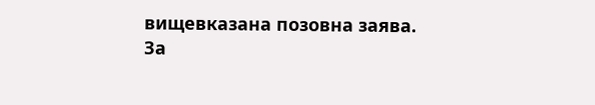вищевказана позовна заява.
За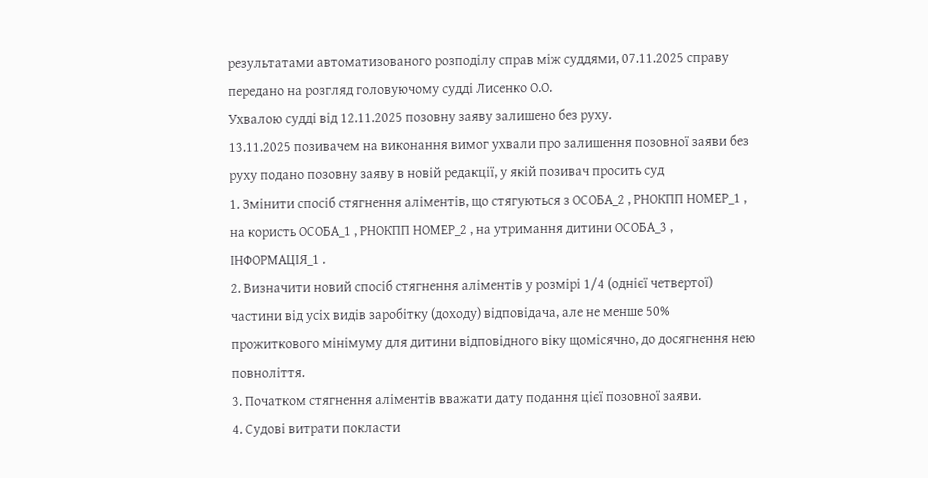результатами автоматизованого розподілу справ між суддями, 07.11.2025 справу передано на розгляд головуючому судді Лисенко О.О.
Ухвалою судді від 12.11.2025 позовну заяву залишено без руху.
13.11.2025 позивачем на виконання вимог ухвали про залишення позовної заяви без руху подано позовну заяву в новій редакції, у якій позивач просить суд
1. Змінити спосіб стягнення аліментів, що стягуються з ОСОБА_2 , РНОКПП НОМЕР_1 , на користь ОСОБА_1 , РНОКПП НОМЕР_2 , на утримання дитини ОСОБА_3 , ІНФОРМАЦІЯ_1 .
2. Визначити новий спосіб стягнення аліментів у розмірі 1/4 (однієї четвертої) частини від усіх видів заробітку (доходу) відповідача, але не менше 50% прожиткового мінімуму для дитини відповідного віку щомісячно, до досягнення нею повноліття.
3. Початком стягнення аліментів вважати дату подання цієї позовної заяви.
4. Судові витрати покласти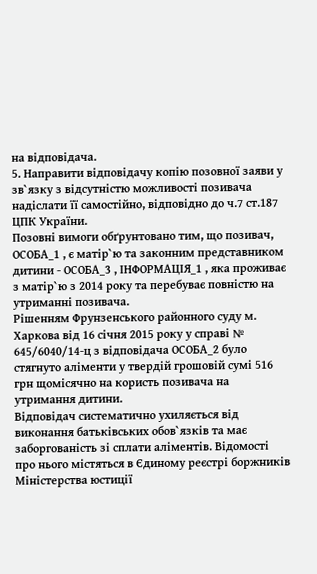на відповідача.
5. Направити відповідачу копію позовної заяви у зв`язку з відсутністю можливості позивача надіслати її самостійно, відповідно до ч.7 ст.187 ЦПК України.
Позовні вимоги обґрунтовано тим, що позивач, ОСОБА_1 , є матір`ю та законним представником дитини - ОСОБА_3 , ІНФОРМАЦІЯ_1 , яка проживає з матір`ю з 2014 року та перебуває повністю на утриманні позивача.
Рішенням Фрунзенського районного суду м. Харкова від 16 січня 2015 року у справі № 645/6040/14-ц з відповідача ОСОБА_2 було стягнуто аліменти у твердій грошовій сумі 516 грн щомісячно на користь позивача на утримання дитини.
Відповідач систематично ухиляється від виконання батьківських обов`язків та має заборгованість зі сплати аліментів. Відомості про нього містяться в Єдиному реєстрі боржників Міністерства юстиції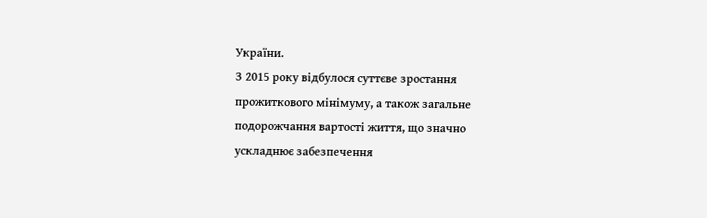України.
З 2015 року відбулося суттєве зростання прожиткового мінімуму, а також загальне подорожчання вартості життя, що значно ускладнює забезпечення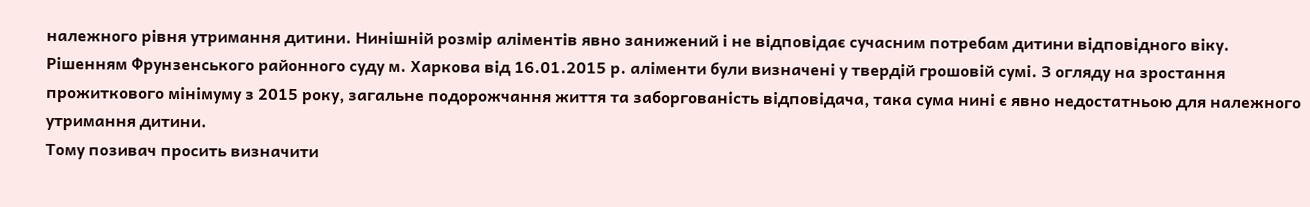належного рівня утримання дитини. Нинішній розмір аліментів явно занижений і не відповідає сучасним потребам дитини відповідного віку.
Рішенням Фрунзенського районного суду м. Харкова від 16.01.2015 р. аліменти були визначені у твердій грошовій сумі. З огляду на зростання прожиткового мінімуму з 2015 року, загальне подорожчання життя та заборгованість відповідача, така сума нині є явно недостатньою для належного утримання дитини.
Тому позивач просить визначити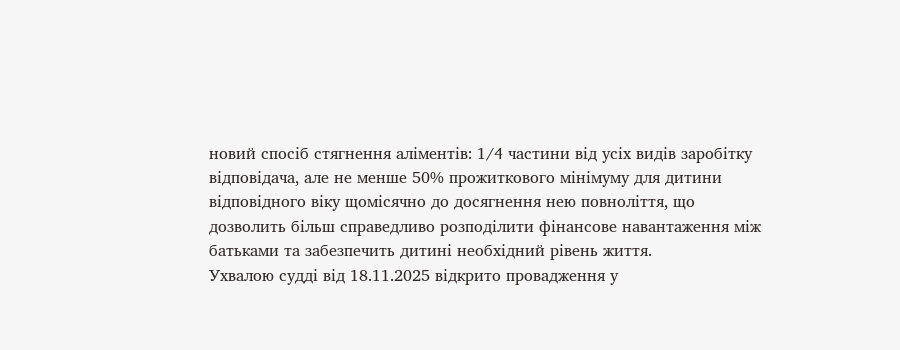новий спосіб стягнення аліментів: 1/4 частини від усіх видів заробітку відповідача, але не менше 50% прожиткового мінімуму для дитини відповідного віку щомісячно до досягнення нею повноліття, що дозволить більш справедливо розподілити фінансове навантаження між батьками та забезпечить дитині необхідний рівень життя.
Ухвалою судді від 18.11.2025 відкрито провадження у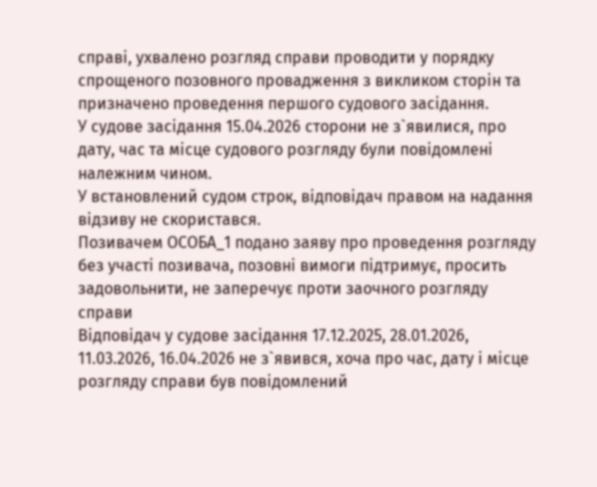справі, ухвалено розгляд справи проводити у порядку спрощеного позовного провадження з викликом сторін та призначено проведення першого судового засідання.
У судове засідання 15.04.2026 сторони не з`явилися, про дату, час та місце судового розгляду були повідомлені належним чином.
У встановлений судом строк, відповідач правом на надання відзиву не скористався.
Позивачем ОСОБА_1 подано заяву про проведення розгляду без участі позивача, позовні вимоги підтримує, просить задовольнити, не заперечує проти заочного розгляду справи
Відповідач у судове засідання 17.12.2025, 28.01.2026, 11.03.2026, 16.04.2026 не з`явився, хоча про час, дату і місце розгляду справи був повідомлений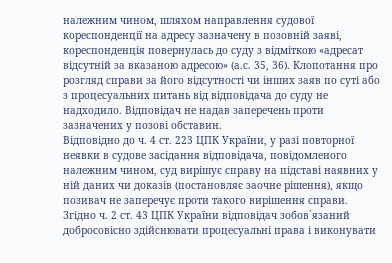належним чином, шляхом направлення судової кореспонденції на адресу зазначену в позовній заяві, кореспонденція повернулась до суду з відміткою «адресат відсутній за вказаною адресою» (а.с. 35, 36). Клопотання про розгляд справи за його відсутності чи інших заяв по суті або з процесуальних питань від відповідача до суду не надходило. Відповідач не надав заперечень проти зазначених у позові обставин.
Відповідно до ч. 4 ст. 223 ЦПК України, у разі повторної неявки в судове засідання відповідача, повідомленого належним чином, суд вирішує справу на підставі наявних у ній даних чи доказів (постановляє заочне рішення), якщо позивач не заперечує проти такого вирішення справи.
Згідно ч. 2 ст. 43 ЦПК України відповідач зобов`язаний добросовісно здійснювати процесуальні права і виконувати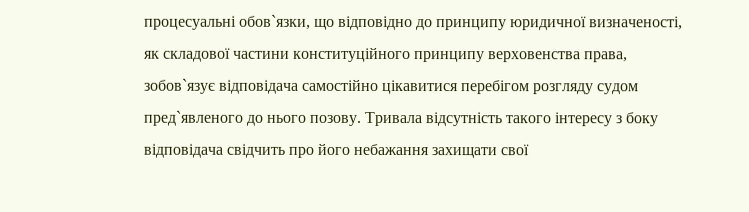процесуальні обов`язки, що відповідно до принципу юридичної визначеності, як складової частини конституційного принципу верховенства права, зобов`язує відповідача самостійно цікавитися перебігом розгляду судом пред`явленого до нього позову. Тривала відсутність такого інтересу з боку відповідача свідчить про його небажання захищати свої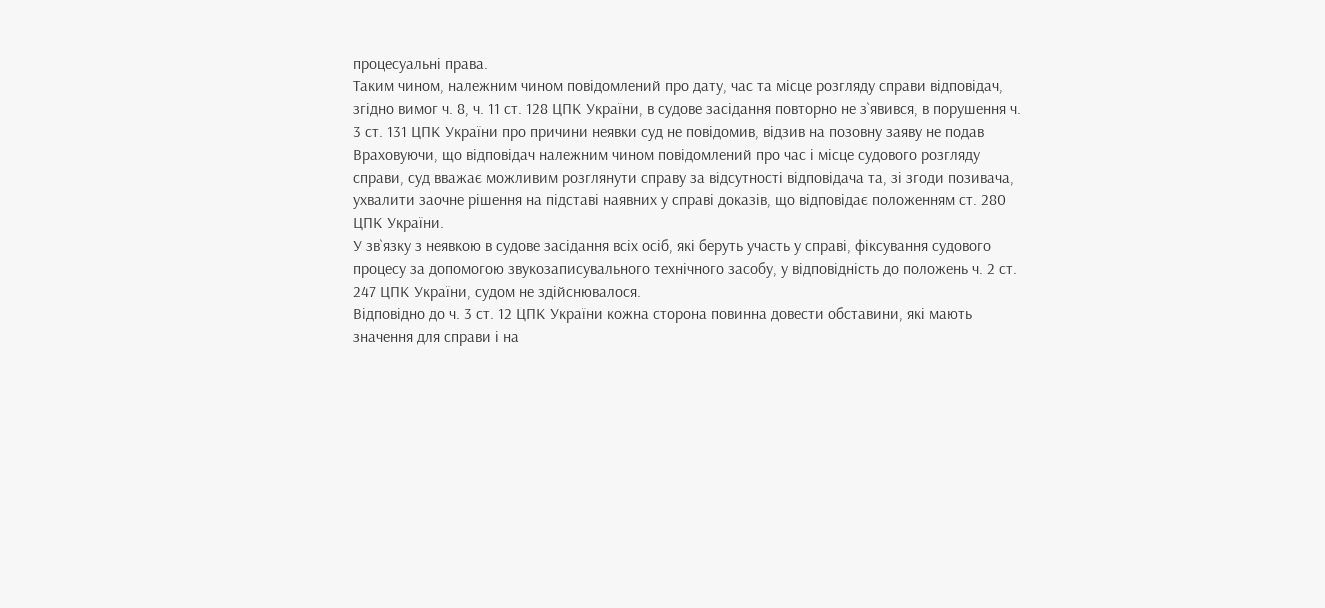процесуальні права.
Таким чином, належним чином повідомлений про дату, час та місце розгляду справи відповідач, згідно вимог ч. 8, ч. 11 ст. 128 ЦПК України, в судове засідання повторно не з`явився, в порушення ч. 3 ст. 131 ЦПК України про причини неявки суд не повідомив, відзив на позовну заяву не подав
Враховуючи, що відповідач належним чином повідомлений про час і місце судового розгляду справи, суд вважає можливим розглянути справу за відсутності відповідача та, зі згоди позивача, ухвалити заочне рішення на підставі наявних у справі доказів, що відповідає положенням ст. 280 ЦПК України.
У зв`язку з неявкою в судове засідання всіх осіб, які беруть участь у справі, фіксування судового процесу за допомогою звукозаписувального технічного засобу, у відповідність до положень ч. 2 ст. 247 ЦПК України, судом не здійснювалося.
Відповідно до ч. 3 ст. 12 ЦПК України кожна сторона повинна довести обставини, які мають значення для справи і на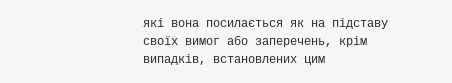які вона посилається як на підставу своїх вимог або заперечень, крім випадків, встановлених цим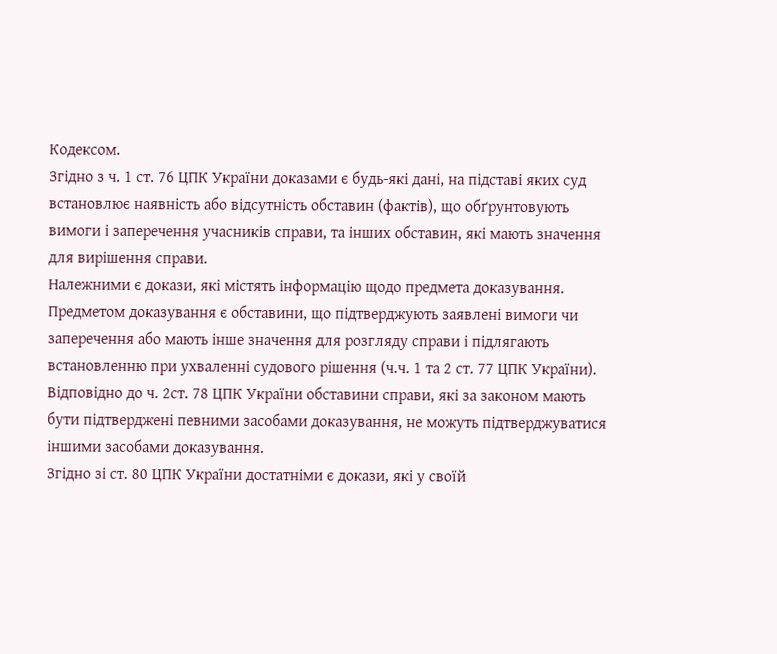Кодексом.
Згідно з ч. 1 ст. 76 ЦПК України доказами є будь-які дані, на підставі яких суд встановлює наявність або відсутність обставин (фактів), що обґрунтовують вимоги і заперечення учасників справи, та інших обставин, які мають значення для вирішення справи.
Належними є докази, які містять інформацію щодо предмета доказування. Предметом доказування є обставини, що підтверджують заявлені вимоги чи заперечення або мають інше значення для розгляду справи і підлягають встановленню при ухваленні судового рішення (ч.ч. 1 та 2 ст. 77 ЦПК України).
Відповідно до ч. 2ст. 78 ЦПК України обставини справи, які за законом мають бути підтверджені певними засобами доказування, не можуть підтверджуватися іншими засобами доказування.
Згідно зі ст. 80 ЦПК України достатніми є докази, які у своїй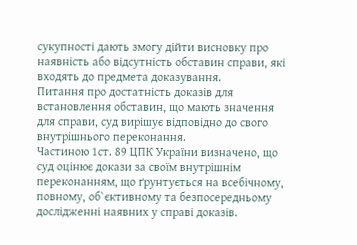сукупності дають змогу дійти висновку про наявність або відсутність обставин справи, які входять до предмета доказування.
Питання про достатність доказів для встановлення обставин, що мають значення для справи, суд вирішує відповідно до свого внутрішнього переконання.
Частиною 1ст. 89 ЦПК України визначено, що суд оцінює докази за своїм внутрішнім переконанням, що ґрунтується на всебічному, повному, об`єктивному та безпосередньому дослідженні наявних у справі доказів.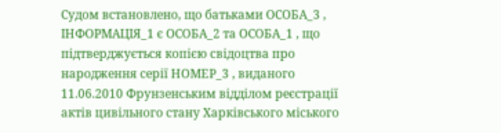Судом встановлено, що батьками ОСОБА_3 , ІНФОРМАЦІЯ_1 є ОСОБА_2 та ОСОБА_1 , що підтверджується копією свідоцтва про народження серії НОМЕР_3 , виданого 11.06.2010 Фрунзенським відділом реєстрації актів цивільного стану Харківського міського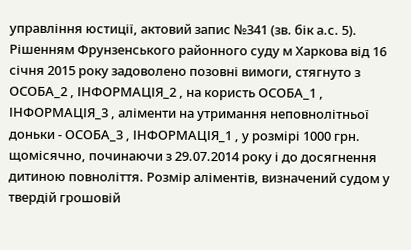управління юстиції, актовий запис №341 (зв. бік а.с. 5).
Рішенням Фрунзенського районного суду м Харкова від 16 січня 2015 року задоволено позовні вимоги, стягнуто з ОСОБА_2 , ІНФОРМАЦІЯ_2 , на користь ОСОБА_1 , ІНФОРМАЦІЯ_3 , аліменти на утримання неповнолітньої доньки - ОСОБА_3 , ІНФОРМАЦІЯ_1 , у розмірі 1000 грн. щомісячно, починаючи з 29.07.2014 року і до досягнення дитиною повноліття. Розмір аліментів, визначений судом у твердій грошовій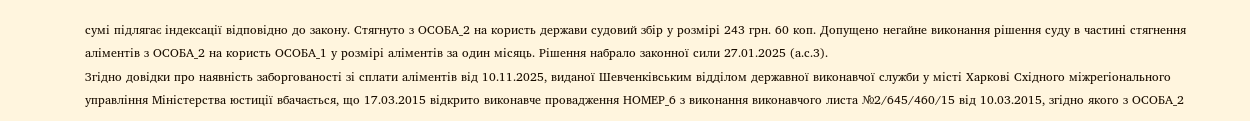сумі підлягає індексації відповідно до закону. Стягнуто з ОСОБА_2 на користь держави судовий збір у розмірі 243 грн. 60 коп. Допущено негайне виконання рішення суду в частині стягнення аліментів з ОСОБА_2 на користь ОСОБА_1 у розмірі аліментів за один місяць. Рішення набрало законної сили 27.01.2025 (а.с.3).
Згідно довідки про наявність заборгованості зі сплати аліментів від 10.11.2025, виданої Шевченківським відділом державної виконавчої служби у місті Харкові Східного міжрегіонального управління Міністерства юстиції вбачається, що 17.03.2015 відкрито виконавче провадження НОМЕР_6 з виконання виконавчого листа №2/645/460/15 від 10.03.2015, згідно якого з ОСОБА_2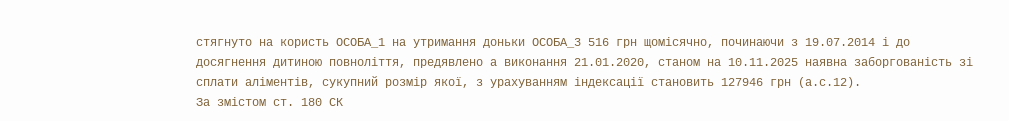стягнуто на користь ОСОБА_1 на утримання доньки ОСОБА_3 516 грн щомісячно, починаючи з 19.07.2014 і до досягнення дитиною повноліття, предявлено а виконання 21.01.2020, станом на 10.11.2025 наявна заборгованість зі сплати аліментів, сукупний розмір якої, з урахуванням індексації становить 127946 грн (а.с.12).
За змістом ст. 180 СК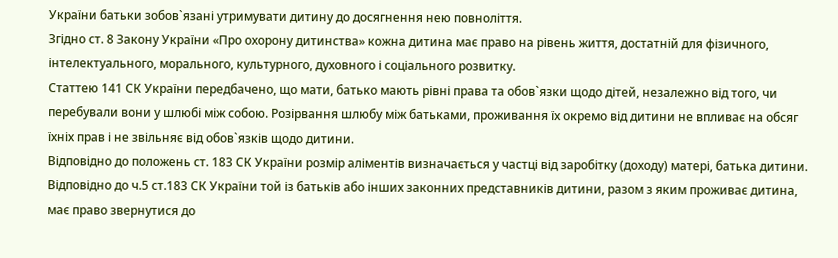України батьки зобов`язані утримувати дитину до досягнення нею повноліття.
Згідно ст. 8 Закону України «Про охорону дитинства» кожна дитина має право на рівень життя, достатній для фізичного, інтелектуального, морального, культурного, духовного і соціального розвитку.
Статтею 141 СК України передбачено, що мати, батько мають рівні права та обов`язки щодо дітей, незалежно від того, чи перебували вони у шлюбі між собою. Розірвання шлюбу між батьками, проживання їх окремо від дитини не впливає на обсяг їхніх прав і не звільняє від обов`язків щодо дитини.
Відповідно до положень ст. 183 СК України розмір аліментів визначається у частці від заробітку (доходу) матері, батька дитини.
Відповідно до ч.5 ст.183 СК України той із батьків або інших законних представників дитини, разом з яким проживає дитина, має право звернутися до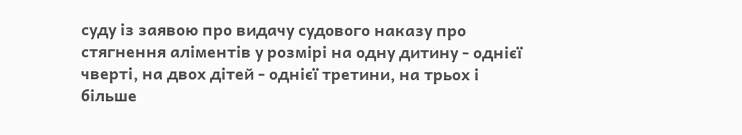суду із заявою про видачу судового наказу про стягнення аліментів у розмірі на одну дитину - однієї чверті, на двох дітей - однієї третини, на трьох і більше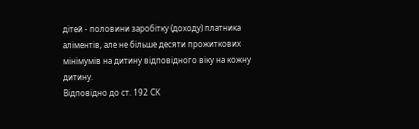дітей - половини заробітку (доходу) платника аліментів, але не більше десяти прожиткових мінімумів на дитину відповідного віку на кожну дитину.
Відповідно до ст. 192 СК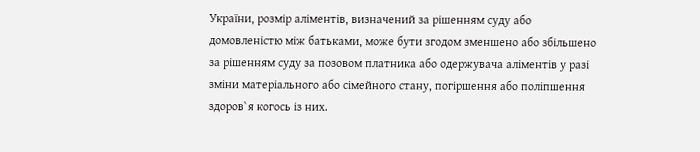України, розмір аліментів, визначений за рішенням суду або домовленістю між батьками, може бути згодом зменшено або збільшено за рішенням суду за позовом платника або одержувача аліментів у разі зміни матеріального або сімейного стану, погіршення або поліпшення здоров`я когось із них.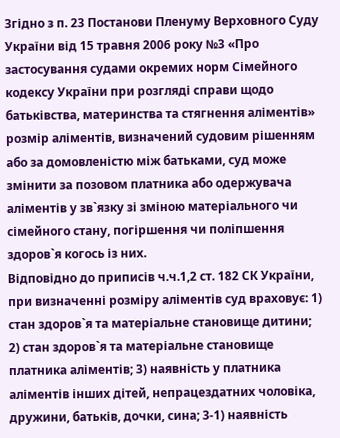Згідно з п. 23 Постанови Пленуму Верховного Суду України від 15 травня 2006 року №3 «Про застосування судами окремих норм Сімейного кодексу України при розгляді справи щодо батьківства, материнства та стягнення аліментів» розмір аліментів, визначений судовим рішенням або за домовленістю між батьками, суд може змінити за позовом платника або одержувача аліментів у зв`язку зі зміною матеріального чи сімейного стану, погіршення чи поліпшення здоров`я когось із них.
Відповідно до приписів ч.ч.1,2 ст. 182 СК України, при визначенні розміру аліментів суд враховує: 1) стан здоров`я та матеріальне становище дитини; 2) стан здоров`я та матеріальне становище платника аліментів; 3) наявність у платника аліментів інших дітей, непрацездатних чоловіка, дружини, батьків, дочки, сина; 3-1) наявність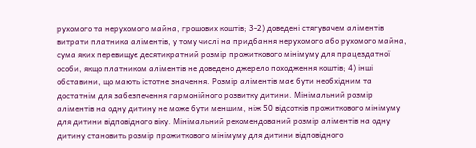рухомого та нерухомого майна, грошових коштів; 3-2) доведені стягувачем аліментів витрати платника аліментів, у тому числі на придбання нерухомого або рухомого майна, сума яких перевищує десятикратний розмір прожиткового мінімуму для працездатної особи, якщо платником аліментів не доведено джерело походження коштів; 4) інші обставини, що мають істотне значення. Розмір аліментів має бути необхідним та достатнім для забезпечення гармонійного розвитку дитини. Мінімальний розмір аліментів на одну дитину не може бути меншим, ніж 50 відсотків прожиткового мінімуму для дитини відповідного віку. Мінімальний рекомендований розмір аліментів на одну дитину становить розмір прожиткового мінімуму для дитини відповідного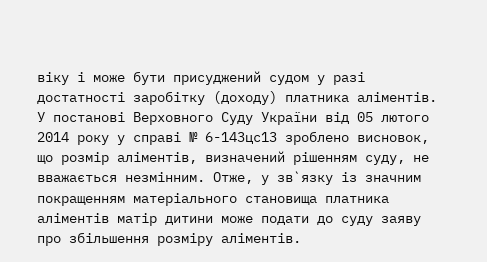віку і може бути присуджений судом у разі достатності заробітку (доходу) платника аліментів.
У постанові Верховного Суду України від 05 лютого 2014 року у справі № 6-143цс13 зроблено висновок, що розмір аліментів, визначений рішенням суду, не вважається незмінним. Отже, у зв`язку із значним покращенням матеріального становища платника аліментів матір дитини може подати до суду заяву про збільшення розміру аліментів.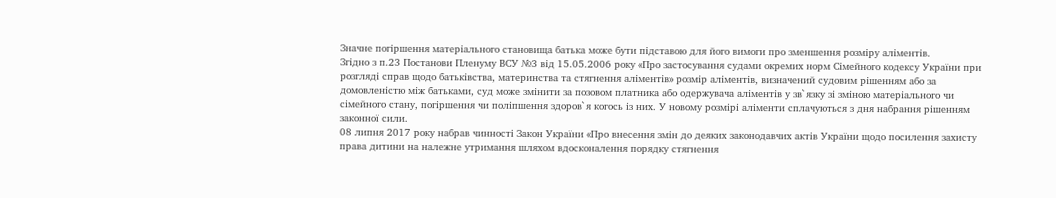Значне погіршення матеріального становища батька може бути підставою для його вимоги про зменшення розміру аліментів.
Згідно з п.23 Постанови Пленуму ВСУ №3 від 15.05.2006 року «Про застосування судами окремих норм Сімейного кодексу України при розгляді справ щодо батьківства, материнства та стягнення аліментів» розмір аліментів, визначений судовим рішенням або за домовленістю між батьками, суд може змінити за позовом платника або одержувача аліментів у зв`язку зі зміною матеріального чи сімейного стану, погіршення чи поліпшення здоров`я когось із них. У новому розмірі аліменти сплачуються з дня набрання рішенням законної сили.
08 липня 2017 року набрав чинності Закон України «Про внесення змін до деяких законодавчих актів України щодо посилення захисту права дитини на належне утримання шляхом вдосконалення порядку стягнення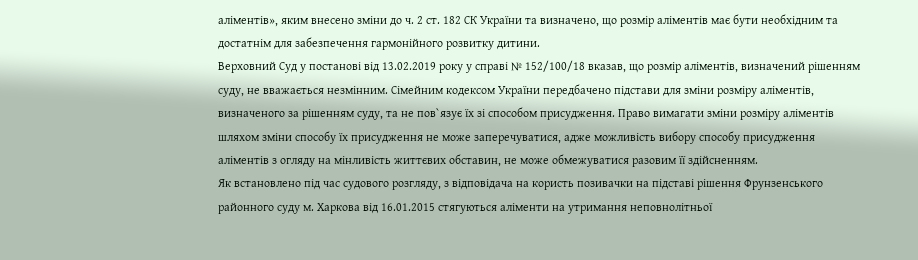аліментів», яким внесено зміни до ч. 2 ст. 182 СК України та визначено, що розмір аліментів має бути необхідним та достатнім для забезпечення гармонійного розвитку дитини.
Верховний Суд у постанові від 13.02.2019 року у справі № 152/100/18 вказав, що розмір аліментів, визначений рішенням суду, не вважається незмінним. Сімейним кодексом України передбачено підстави для зміни розміру аліментів, визначеного за рішенням суду, та не пов`язує їх зі способом присудження. Право вимагати зміни розміру аліментів шляхом зміни способу їх присудження не може заперечуватися, адже можливість вибору способу присудження аліментів з огляду на мінливість життєвих обставин, не може обмежуватися разовим її здійсненням.
Як встановлено під час судового розгляду, з відповідача на користь позивачки на підставі рішення Фрунзенського районного суду м. Харкова від 16.01.2015 стягуються аліменти на утримання неповнолітньої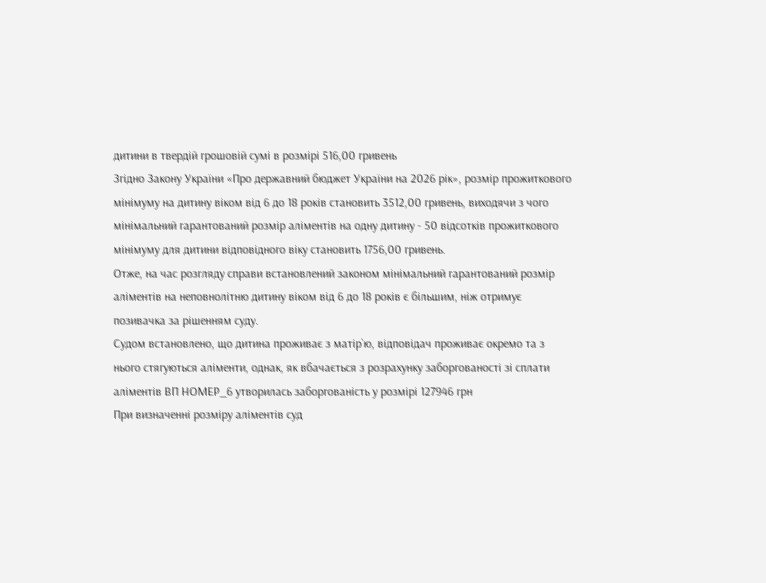дитини в твердій грошовій сумі в розмірі 516,00 гривень
Згідно Закону України «Про державний бюджет України на 2026 рік», розмір прожиткового мінімуму на дитину віком від 6 до 18 років становить 3512,00 гривень, виходячи з чого мінімальний гарантований розмір аліментів на одну дитину - 50 відсотків прожиткового мінімуму для дитини відповідного віку становить 1756,00 гривень.
Отже, на час розгляду справи встановлений законом мінімальний гарантований розмір аліментів на неповнолітню дитину віком від 6 до 18 років є більшим, ніж отримує позивачка за рішенням суду.
Судом встановлено, що дитина проживає з матір`ю, відповідач проживає окремо та з нього стягуються аліменти, однак, як вбачається з розрахунку заборгованості зі сплати аліментів ВП НОМЕР_6 утворилась заборгованість у розмірі 127946 грн
При визначенні розміру аліментів суд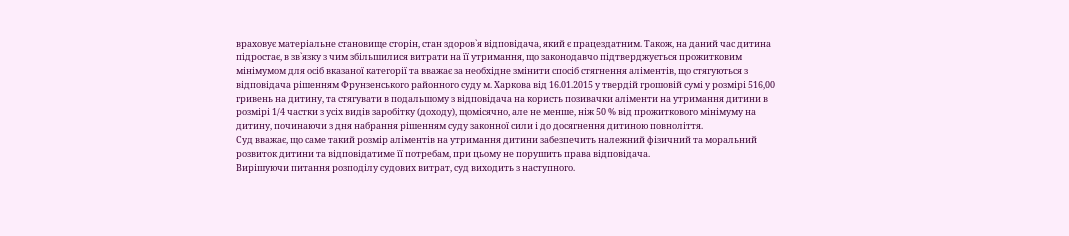враховує матеріальне становище сторін, стан здоров`я відповідача, який є працездатним. Також, на даний час дитина підростає, в зв`язку з чим збільшилися витрати на її утримання, що законодавчо підтверджується прожитковим мінімумом для осіб вказаної категорії та вважає за необхідне змінити спосіб стягнення аліментів, що стягуються з відповідача рішенням Фрунзенського районного суду м. Харкова від 16.01.2015 у твердій грошовій сумі у розмірі 516,00 гривень на дитину, та стягувати в подальшому з відповідача на користь позивачки аліменти на утримання дитини в розмірі 1/4 частки з усіх видів заробітку (доходу), щомісячно, але не менше, ніж 50 % від прожиткового мінімуму на дитину, починаючи з дня набрання рішенням суду законної сили і до досягнення дитиною повноліття.
Суд вважає, що саме такий розмір аліментів на утримання дитини забезпечить належний фізичний та моральний розвиток дитини та відповідатиме її потребам, при цьому не порушить права відповідача.
Вирішуючи питання розподілу судових витрат, суд виходить з наступного.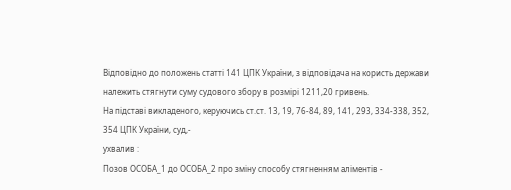Відповідно до положень статті 141 ЦПК України, з відповідача на користь держави належить стягнути суму судового збору в розмірі 1211,20 гривень.
На підставі викладеного, керуючись ст.ст. 13, 19, 76-84, 89, 141, 293, 334-338, 352, 354 ЦПК України, суд,-
ухвалив :
Позов ОСОБА_1 до ОСОБА_2 про зміну способу стягненням аліментів -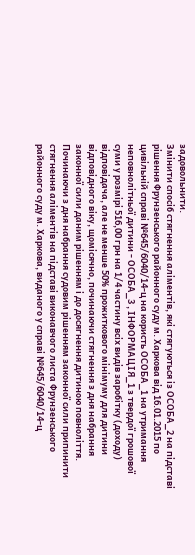задовольнити.
Змінити спосіб стягнення аліментів, які стягуються із ОСОБА_2 на підставі рішення Фрунзенського районного суду м. Харкова від 16.01.2015 по цивільній справі №645/6040/14-ц на користь ОСОБА_1 на утримання неповнолітньої дитини - ОСОБА_3 , ІНФОРМАЦІЯ_1 з твердої грошової суми у розмірі 516,00 грн на 1/4 частину всіх видів заробітку (доходу) відповідача, але не менше 50% прожиткового мінімуму для дитини відповідного віку, щомісячно, починаючи стягнення з дня набрання законної сили даним рішенням і до досягнення дитиною повноліття.
Починаючи з дня набрання судовим рішенням законної сили припинити стягнення аліментів на підставі виконавчого листа Фрунзенського районного суду м. Харкова, виданого у справі №645/6040/14-ц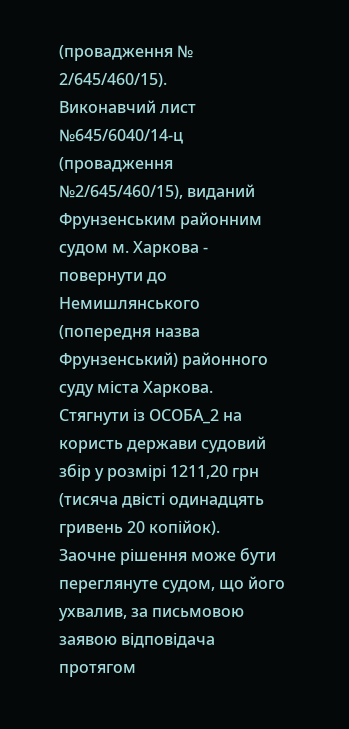(провадження № 2/645/460/15).
Виконавчий лист №645/6040/14-ц (провадження №2/645/460/15), виданий Фрунзенським районним судом м. Харкова - повернути до Немишлянського (попередня назва Фрунзенський) районного суду міста Харкова.
Стягнути із ОСОБА_2 на користь держави судовий збір у розмірі 1211,20 грн (тисяча двісті одинадцять гривень 20 копійок).
Заочне рішення може бути переглянуте судом, що його ухвалив, за письмовою заявою відповідача протягом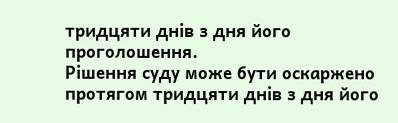тридцяти днів з дня його проголошення.
Рішення суду може бути оскаржено протягом тридцяти днів з дня його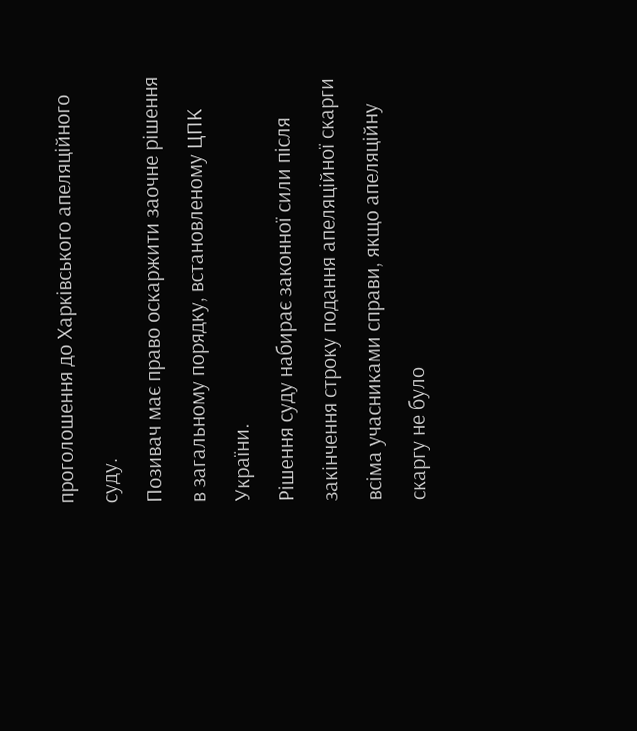проголошення до Харківського апеляційного суду.
Позивач має право оскаржити заочне рішення в загальному порядку, встановленому ЦПК України.
Рішення суду набирає законної сили після закінчення строку подання апеляційної скарги всіма учасниками справи, якщо апеляційну скаргу не було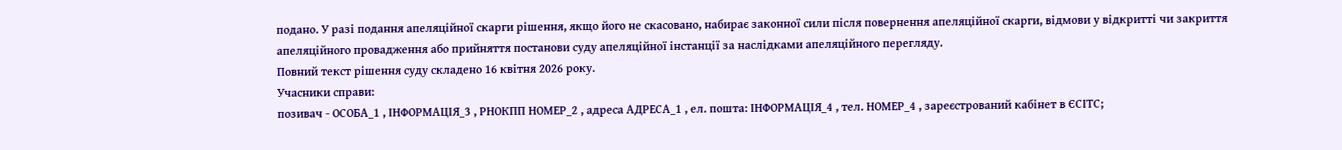подано. У разі подання апеляційної скарги рішення, якщо його не скасовано, набирає законної сили після повернення апеляційної скарги, відмови у відкритті чи закриття апеляційного провадження або прийняття постанови суду апеляційної інстанції за наслідками апеляційного перегляду.
Повний текст рішення суду складено 16 квітня 2026 року.
Учасники справи:
позивач - ОСОБА_1 , ІНФОРМАЦІЯ_3 , РНОКПП НОМЕР_2 , адреса АДРЕСА_1 , ел. пошта: ІНФОРМАЦІЯ_4 , тел. НОМЕР_4 , зареєстрований кабінет в ЄСІТС;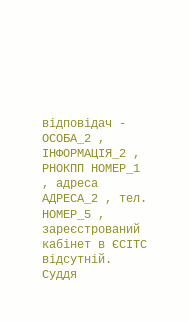відповідач - ОСОБА_2 , ІНФОРМАЦІЯ_2 , РНОКПП НОМЕР_1 , адреса АДРЕСА_2 , тел. НОМЕР_5 , зареєстрований кабінет в ЄСІТС відсутній.
Суддя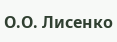О.О. Лисенко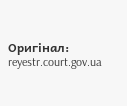Оригінал: reyestr.court.gov.ua